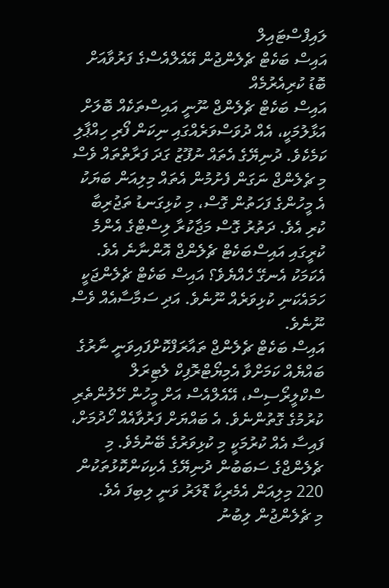ލައިފްސްޓައިލް
އައިސް ބަކެޓް ޗެލެންޖުން އޭއެލްއެސްގެ ފަރުވާއަށް ބޮޑު ކުރިއެރުމެއް
އައިސް ބަކެޓް ޗެލެންޖް ނޫނީ އައިސްތަކެއް ބޮލަށް އަޅާލުމަކީ، އެއް ދުވަސްވަރެއްގައި ނިކަން ފޯރި ހިއްޕާލި ކަމެކެވެ. ދުނިޔޭގެ އެތައް ނުފޫޒު ގަދަ ފަރާތްތައް ވެސް މި ޗެލެންޖް ނަގަން ފެށުމުން އެތައް މިލިއަން ބަޔަކު އެ މީހުންގެ ފަހަތުން ގޮސް، މި ކުޅިގަނޑު ތަޖުރިބާ ކުރި އެވެ. ދަތުރު ގޮސް މަޖާކުރާ ލިސްޓްގެ އެންމެ ކުރީގައި އައިސްބަކެޓް ޗެލެންޖް އޮންނާނެ އެވެ. އެކަމަކު އެނގޭ ހެއްޔެވެ؟ އައިސް ބަކެޓް ޗެލެންޖަކީ ހަމައެކަނި ކުޅިވަރެއް ނޫނެވެ. އަދި ސަމާސާއެއް ވެސް ނޫނެވެ.
އައިސް ބަކެޓް ޗެލެންޖް ތައާރަފްކޮށްފައިވަނީ ނާރުގެ ބައްޔެއް ކަމަށްވާ އެމިޔޯޓްރޮފިކް ލެޓިރަލް ސްކްލީރޯސިސް، އޭއެލްއެސް އަށް މީހުން ހޭލުންތެރި ކުރުމުގެ ގޮތުންނެވެ. އެ ބައްޔަށް ފަރުވާއެއް ހޯދުމަށް، ފައިސާ އެއް ކުރުމަކީ މި ކުޅިވަރުގެ ބޭނުމެވެ. މި ޗެލެންޖްގެ ސަބަބުން ދުނިޔޭގެ އެކިކަންކޮޅުތަކުން 220 މިލިއަން އެމެރިކާ ޑޮލަރު ވަނީ ލިބިފަ އެވެ.
މި ޗެލެންޖުން ލިބުނު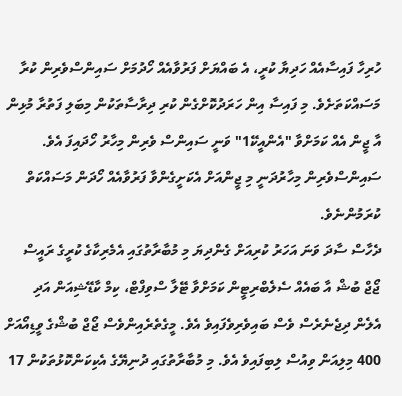ހުރިހާ ފައިސާއެއް ހަދިޔާ ކުރީ، އެ ބައްޔަށް ފަރުވާއެއް ހޯދުމަށް ސައިންސްވެރިން ކުރާ މަސައްކަތަށެވެ. މި ފައިސާ އިން ހަރަދުކޮށްގެން ކުރި ދިރާސާތަކުން މިބަލި ފަތުރާ މުޅިން އާ ޖީން އެއް ކަމަށްވާ "އެންއީކޭ1" ވަނީ ސައިންސް ވެރިން މިހާރު ހޯދައިފަ އެވެ.
ސައިންސްވެރިން މިހާރުދަނީ މި ޖީންއަށް އެކަށީގެންވާ ފަރުވާއެއް ހޯދަން މަސައްކަތް ކުރަމުންނެވެ.
ދެހާސް ސާދަ ވަނަ އަހަރު ކުރިއަށް ގެންދިޔަ މި މުބާރާތުގައި އެމެރިކާގެ ކުރީގެ ރައީސް ޖޯޖް ބުޝް އާ ބައެއް ސެލެބްރިޓީން ކަމަށްވާ ޓޭލާ ސްވިފްޓް، ކިމް ކާޑޭޝިއަން އަދި އެލެން ދިޖެނެރެސް ވެސް ބައިވެރިވެފައިވެ އެވެ. މީގެތެރެއިންވެސް ޖޯޖް ބުޝްގެ ވީޑިއޯއަށް 400 މިލިއަން ވިއުސް ލިބިފައިވެ އެވެ. މި މުބާރާތުގައި ދުނިޔޭގެ އެކިކަންކޮޅުތަކުން 17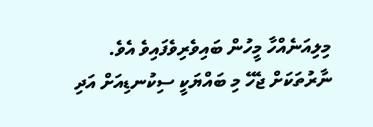މިލިއަނެއްހާ މީހުން ބައިވެރިވެފައިވެ އެވެ.
ނާރުތަކަށް ޖެހޭ މި ބައްޔަކީ ސިކުނޑިއަށް އަދި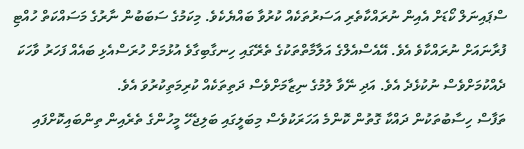ސްޕައިނަލް ކޯޑަށް އެއިން ނުރައްކާތެރި އަސަރުތަކެއް ކުރުވާ ބައްޔެކެވެ. މިކަމުގެ ސަބަބުން ނާރުގެ މަސައްކަތް ހުއްޓި ފުރާނައަށް ނުރައްކާވެ އެވެ. އޭއެސްއެލްގެ އަލާމާތްތަކުގެ ތެރޭގައި ހިނގާބިގާވެ އުޅުމަށް ހުރަސްއެޅި ބައެއް ފަހަރު ވާހަކަ ދެއްކުމަށްވެސް ނުކުޅެދެ އެވެ. އަދި ނޭވާ ލުމުގެ ނިޒާމަށްވެސް ދަތިތަކެއް ކުރިމަތިކުރުވަ އެވެ.
ތަފާސް ހިސާބުތަކުން ދައްކާ ގޮތުން ކޮންމެ އަހަރަކުވެސް މިބަލީގައި ބަލިޖެހޭ މީހުންގެ ތެރެއިން ތިންބައިކޮށްފައި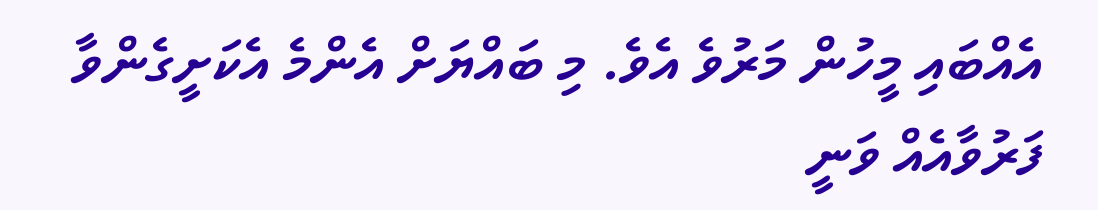އެއްބައި މީހުން މަރުވެ އެވެ. މި ބައްޔަށް އެންމެ އެކަށީގެންވާ ފަރުވާއެއް ވަނީ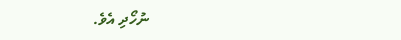ނުހޯދި އެވެ.